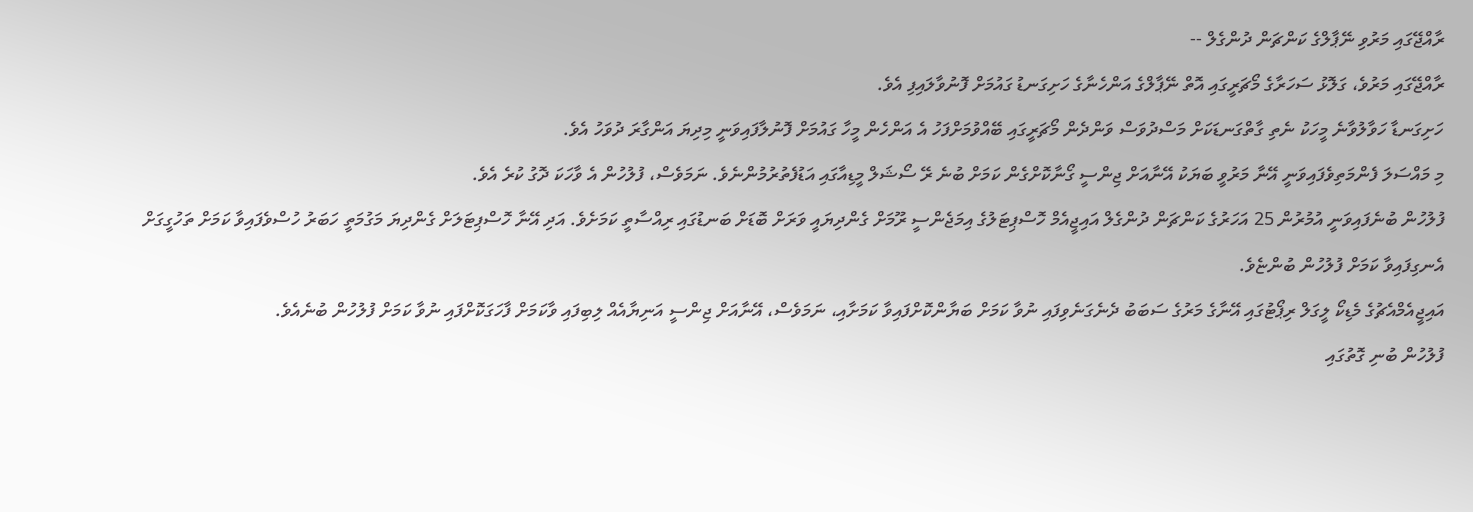ރާއްޖޭގައި މަރުވި ނޭޕާލްގެ ކަންޗަން ދުންގެލް --
ރާއްޖޭގައި މަރުވެ، ގަލޮޅު ސަހަރާގެ މޯޗަރީގައި އޮތް ނޭޕާލްގެ އަންހެނާގެ ހަށިގަނޑު ގައުމަށް ފޮނުވާލައިފި އެވެ.
ހަށިގަނޑާ ހަވާލުވާނެ މީހަކު ނެތި ގާތްގަނޑަކަށް މަސްދުވަސް ވަންދެން މޯޗަރީގައި ބޭއްވުމަށްފަހު އެ އަންހެން މީހާ ގައުމަށް ފޮނުލާފައިވަނީ މިދިޔަ އަންގާރަ ދުވަހު އެވެ.
މި މައްސަލަ ފެންމަތިވެފައިވަނީ އޭނާ މަރުވީ ބަޔަކު އޭނާއަށް ޖިންސީ ގޯނާކޮށްގެން ކަމަށް ބުނެ ރޭ ސޯޝަލް މީޑިއާގައި އަޑުފެތުރުމުންނެވެ. ނަމަވެސް، ފުލުހުން އެ ވާހަކަ ދޮގު ކުރެ އެވެ.
ފުލުހުން ބުނެފައިވަނީ އުމުރުން 25 އަހަރުގެ ކަންޗަން ދުންގެލް އައިޖީއެމް ހޮސްޕިޓަލުގެ އިމަޖެންސީ ރޫމަށް ގެންދިޔައީ ވަރަށް ބޮޑަށް ބަނޑުގައި ރިއްސާތީ ކަމަށެވެ. އަދި އޭނާ ހޮސްޕިޓަލަށް ގެންދިޔަ މަގުމަތީ ހަބަރު ހުސްވެފައިވާ ކަމަށް ތަހުގީގަށް އެނގިފައިވާ ކަމަށް ފުލުހުން ބުންޏެވެ.
އައިޖީއެމްއެޗުގެ މެޑިކޯ ލީގަލް ރިޕޯޓުގައި އޭނާގެ މަރުގެ ސަބަބު ދެނެގަނެވިފައި ނުވާ ކަމަށް ބަޔާންކޮށްފައިވާ ކަމަށާއި، ނަމަވެސް، އޭނާއަށް ޖިންސީ އަނިޔާއެއް ލިބިފައި ވާކަމަށް ފާހަގަކޮށްފައި ނުވާ ކަމަށް ފުލުހުން ބުނެއެވެ.
ފުލުހުން ބުނި ގޮތުގައި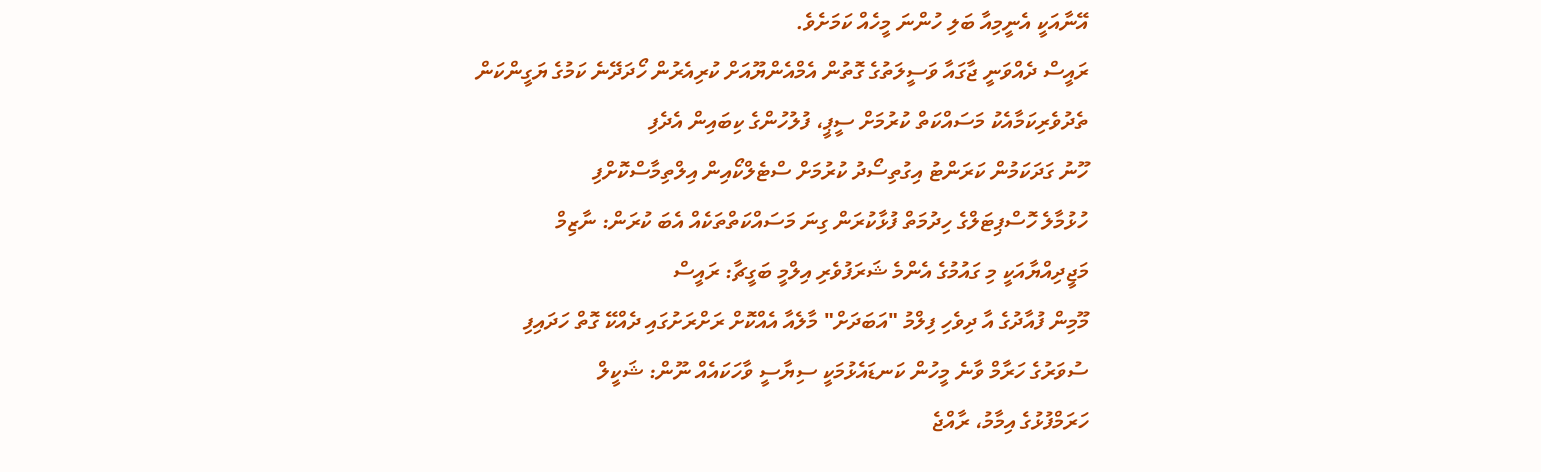އޭނާއަކީ އެނީމިއާ ބަލި ހުންނަ މީހެއް ކަމަށެވެ.
ރައީސް ދެއްވަނީ ޖާގައާ ވަސީލަތުގެ ގޮތުން އެމްއެންޔޫއަށް ކުރިއެރުން ހޯދަދޭނެ ކަމުގެ ޔަގީންކަން
ތެދުވެރިކަމާއެކު މަސައްކަތް ކުރުމަށް ސީޕީ، ފުލުހުންގެ ކިބައިން އެދެފި
ހޫނު ގަދަކަމުން ކަރަންޓު އިގުތިސޯދު ކުރުމަށް ސްޓެލްކޯއިން އިލްތިމާސްކޮށްފި
ހުޅުމާލެ ހޮސްޕިޓަލްގެ ހިދުމަތް ފުޅާކުރަން ގިނަ މަސައްކަތްތަކެއް އެބަ ކުރަން: ނާޒިމް
މަޖީދިއްޔާއަކީ މި ގައުމުގެ އެންމެ ޝަރަފުވެރި އިލްމީ ބަގީޗާ: ރައީސް
މޫމިން ފުއާދުގެ އާ ދިވެހި ފިލްމު "އަބަދަށް" މާލެއާ އެއްކޮށް ރަށްރަށުގައި ދެއްކޭ ގޮތް ހަދައިފި
ސުވަރުގެ ހަރާމް ވާނެ މީހުން ކަނޑައެޅުމަކީ ސިޔާސީ ވާހަކައެއް ނޫން: ޝަކީލް
ހަރަމްފުޅުގެ އިމާމު، ރާއްޖެ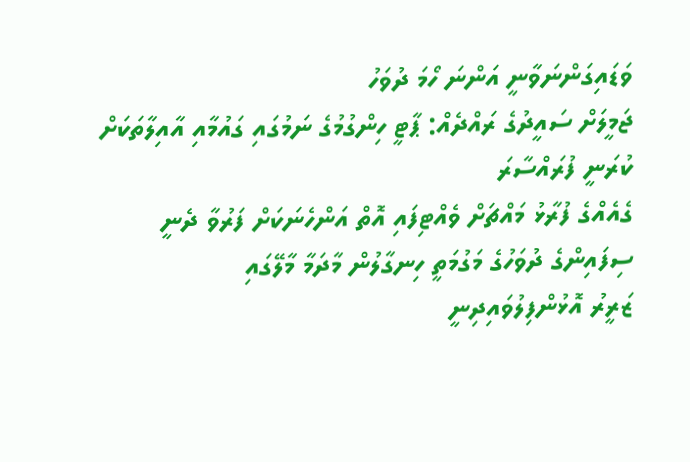ވަޑައިގަންނަވާނީ އަންނަ ހޯމަ ދުވަހު
ޖަމީލަށް ސައީދުގެ ރައްދެއް: ޕާޓީ ހިންގުމުގެ ނަމުގައި ގައުމާއި އާއިލާތަކަށް ކުރަނީ ފުރައްސާރަ
ގެއެއްގެ ފުރާޅު މައްޗަށް ވެއްޓިފައި އޮތް އަންހެނަކަށް ފަރުވާ ދެނީ
ސިފައިންގެ ދުވަހުގެ މަގުމަތީ ހިނގާލުން މާދަމާ މާލޭގައި
ޒަރީރު އޮޅުންފިލުވައިދިނީ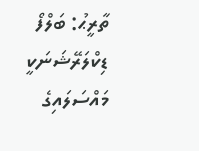ތާރީޙު: ބަލްފޯ ޑިކްލަރޭޝަނަކީ މައްސަލައިގެ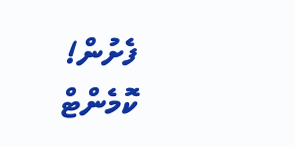ފެށުން!
ކޮމެންޓް